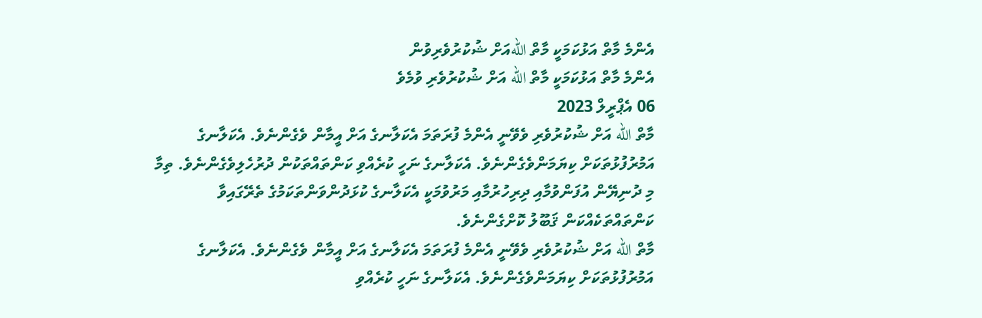އެންމެ މާތް އަޅުކަމަކީ މާތް اللهއަށް ޝުކުރުވެރިވުން
އެންމެ މާތް އަޅުކަމަކީ މާތް الله އަށް ޝުކުރުވެރި ވުމެވެ
06 އެޕްރީލް 2023
މާތް الله އަށް ޝުކުރުވެރި ވެވޭނީ އެންމެ ފުރަތަމަ އެކަލާނގެ އަށް އީމާން ވެގެންނެވެ. އެކަލާނގެ އަމުރުފުޅުތަކަށް ކިޔަމަންވެގެންނެވެ. އެކަލާނގެ ނަހީ ކުރެއްވި ކަންތައްތަކުން ދުރުހެލިވެގެންނެވެ. ތިމާ މި ދުނިޔޭން އުފަންވުމާއި ދިރިހުރުމާއި މަރުވުމަކީ އެކަލާނގެ ކުޅަދުންވަންތަކަމުގެ ތެރޭގައިވާ ކަންތައްތަކެއްކަން ޤަބޫލު ކޮށްގެންނެވެ.
މާތް الله އަށް ޝުކުރުވެރި ވެވޭނީ އެންމެ ފުރަތަމަ އެކަލާނގެ އަށް އީމާން ވެގެންނެވެ. އެކަލާނގެ އަމުރުފުޅުތަކަށް ކިޔަމަންވެގެންނެވެ. އެކަލާނގެ ނަހީ ކުރެއްވި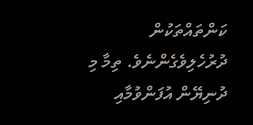ކަންތައްތަކުން ދުރުހެލިވެގެންނެވެ. ތިމާ މި ދުނިޔޭން އުފަންވުމާއި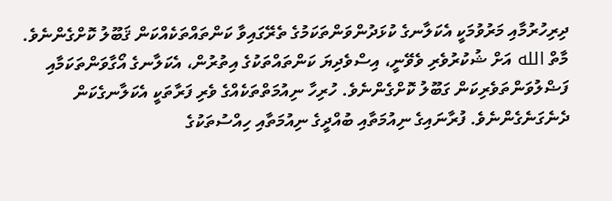ދިރިހުރުމާއި މަރުވުމަކީ އެކަލާނގެ ކުޅަދުންވަންތަކަމުގެ ތެރޭގައިވާ ކަންތައްތަކެއްކަން ޤަބޫލު ކޮށްގެންނެވެ.
މާތް الله އަށް ޝުކުރުވެރި ވެވޭނީ، އިސްވެދިޔަ ކަންތައްތަކުގެ އިތުރުން، އެކަލާނގެ އޯގާވަންތަކަމާއި ފަޟްލުވަންތަވެރިކަން ގަބޫލު ކޮށްގެންނެވެ. ހުރިހާ ނިއުމަތްތަކެއްގެ ވެރި ފަރާތަކީ އެކަލާނގެކަން ދެނެގަނެގެންނެވެ. ފުރާނައިގެ ނިއުމަތާއި ބުއްދީގެ ނިއުމަތާއި ހިއްސުތަކުގެ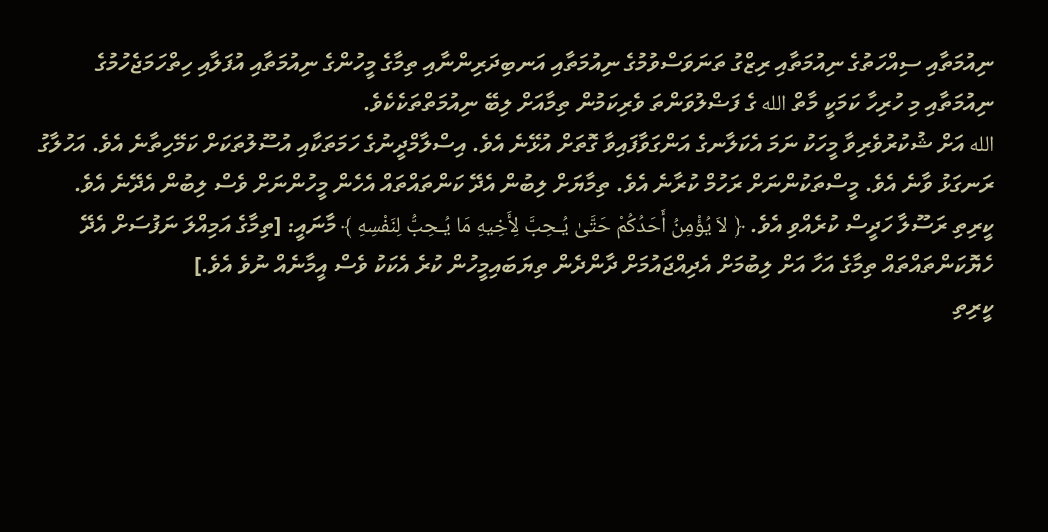ނިއުމަތާއި ސިއްހަތުގެ ނިއުމަތާއި ރިޒްގު ތަނަވަސްވުމުގެ ނިއުމަތާއި އަނބިދަރިންނާއި ތިމާގެ މީހުންގެ ނިއުމަތާއި އުފަލާއި ހިތްހަމަޖެހުމުގެ ނިއުމަތާއި މި ހުރިހާ ކަމަކީ މާތް الله ގެ ފަޟްލުވަންތަ ވެރިކަމުން ތިމާއަށް ލިބޭ ނިއުމަތްތަކެކެވެ.
الله އަށް ޝުކުރުވެރިވާ މީހަކު ނަމަ އެކަލާނގެ އަންގަވާފައިވާ ގޮތަށް އުޅޭނެ އެވެ. އިސްލާމްދީނުގެ ހަމަތަކާއި އުސޫލުތަކަށް ކަމޭހިތާނެ އެވެ. އަހުލާގު ރަނގަޅު ވާނެ އެވެ. މީސްތަކުންނަށް ރަހުމް ކުރާނެ އެވެ. ތިމާޔަށް ލިބުން އެދޭ ކަންތައްތައް އެހެން މީހުންނަށް ވެސް ލިބުން އެދޭނެ އެވެ. ކީރިތި ރަސޫލާ ހަދީސް ކުރެއްވި އެވެ. ﴿ لاَ يُؤْمِنُ أَحَدُكُمْ حَتَّىٰ يُـحِبَّ لِأَخِيهِ مَا يُـحِبُّ لِنَفْسِهِ ﴾ މާނައީ: [ތިމާގެ އަމިއްލަ ނަފުސަށް އެދޭ ހެޔޮކަންތައްތައް ތިމާގެ އަހާ އަށް ލިބުމަށް އެދިއްޖައުމަށް ދާންދެން ތިޔަބައިމީހުން ކުރެ އެކަކު ވެސް އީމާނެއް ނުވެ އެވެ.]
ކީރިތި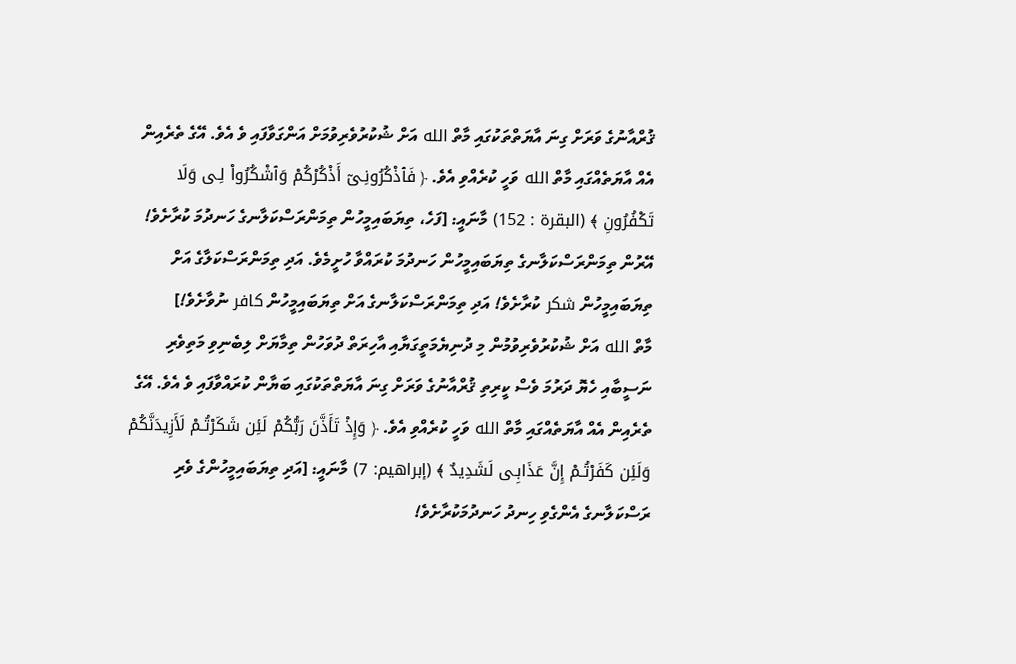ޤުރްއާނުގެ ވަރަށް ގިނަ އާޔަތްތަކުގައި މާތް الله އަށް ޝުކުރުވެރިވުމަށް އަންގަވާފައި ވެ އެވެ. އޭގެ ތެރެއިން އެއް އާޔަތެއްގައި މާތް الله ވަހީ ކުރެއްވި އެވެ. ﴿ فَٱذْكُرُونِـىٓ أَذْكُرْكُمْ وَٱشْكُرُواْ لِـى وَلَا تَكْفُرُونِ ﴾ (البقرة : 152) މާނައީ: [ފަހެ، ތިޔަބައިމީހުން ތިމަންރަސްކަލާނގެ ހަނދުމަ ކުރާށެވެ! އޭރުން ތިމަންރަސްކަލާނގެ ތިޔަބައިމީހުން ހަނދުމަ ކުރައްވާ ހުށީމެވެ. އަދި ތިމަންރަސްކަލާގެ އަށް ތިޔަބައިމީހުން شكر ކުރާށެވެ! އަދި ތިމަންރަސްކަލާނގެ އަށް ތިޔަބައިމީހުން كافر ނުވާށެވެ!]
މާތް الله އަށް ޝުކުރުވެރިވުމުން މި ދުނިޔެމަތީގަޔާއި އާހިރަތް ދުވަހުން ތިމާޔަށް ލިބެނިވި މަތިވެރި ނަސީބާއި ހެޔޮ ދަރުމަ ވެސް ކީރިތި ޤުރްއާނުގެ ވަރަށް ގިނަ އާޔަތްތަކުގައި ބަޔާން ކުރައްވާފައި ވެ އެވެ. އޭގެ ތެރެއިން އެއް އާޔަތެއްގައި މާތް الله ވަހީ ކުރެއްވި އެވެ. ﴿ وَإِذْ تَأَذَّنَ رَبُّكُمْ لَئِن شَكَرْتُـمْ لَأَزِيدَنَّكُمْ وَلَئِن كَفَرْتُـمْ إِنَّ عَذَابِـى لَشَدِيدٌ ﴾ (إبراهيم: 7) މާނައީ: [އަދި ތިޔަބައިމީހުންގެ ވެރި ރަސްކަލާނގެ އެންގެވި ހިނދު ހަނދުމަކުރާށެވެ!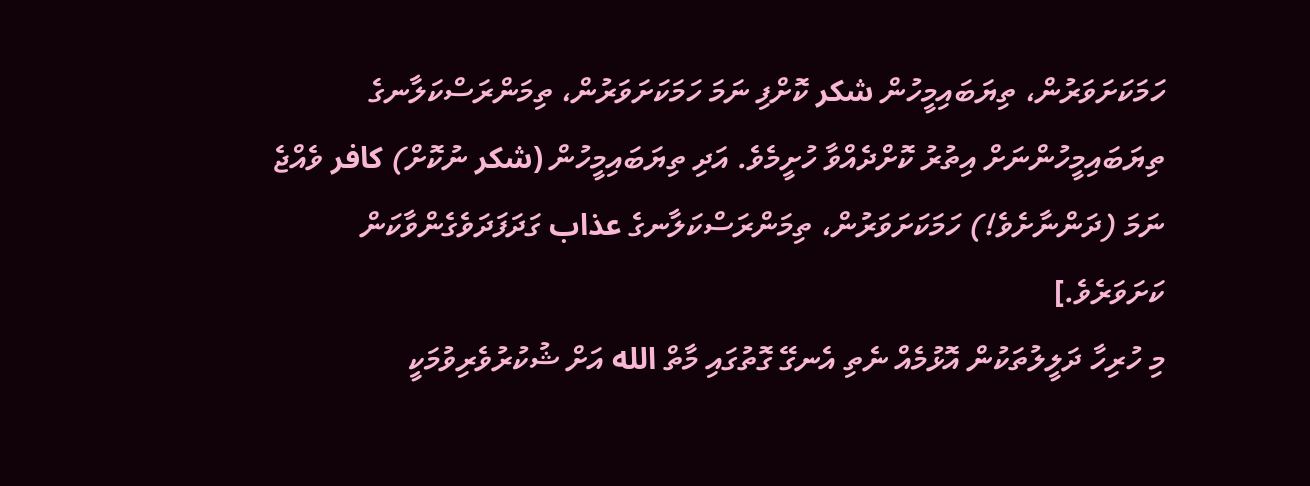ހަމަކަށަވަރުން، ތިޔަބައިމީހުން شكر ކޮށްފި ނަމަ ހަމަކަށަވަރުން، ތިމަންރަސްކަލާނގެ ތިޔަބައިމީހުންނަށް އިތުރު ކޮށްދެއްވާ ހުށީމެވެ. އަދި ތިޔަބައިމީހުން (شكر ނުކޮށް) كافر ވެއްޖެ ނަމަ (ދަންނާށެވެ!) ހަމަކަށަވަރުން، ތިމަންރަސްކަލާނގެ عذاب ގަދަފަދަވެގެންވާކަން ކަށަވަރެވެ.]
މި ހުރިހާ ދަލީލުތަކުން އޮޅުމެއް ނެތި އެނގޭ ގޮތުގައި މާތް الله އަށް ޝުކުރުވެރިވުމަކީ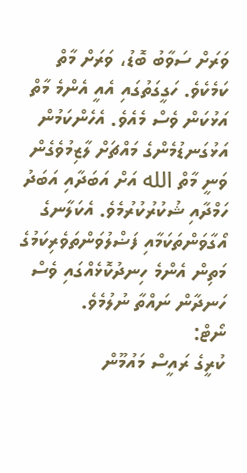ވަރަށް ސަވާބު ބޮޑު، ވަރަށް މާތް ކަމެކެވެ. ހަގީގަތުގައި އެއީ އެންމެ މާތް އަޅުކަން ވެސް މެއެވެ. އެހެންކަމުން އަޅުގަނޑުމެންގެ މައްޗަށް ލާޒިމުވެގެން ވަނީ މާތް الله އަށް އަބަދާއި އަބަދު ހަމްދާއި ޝުކުރުކުރުމެވެ. އެކަލާނގެ އޯގާވަންތަކަމާއި ފަޟްލުވަންތަވެރިކަމުގެ މަތިން އެންމެ ހިނދުކޮޅެއްގައި ވެސް ހަނދާން ނައްތާ ނުލުމެވެ.
ނޯޓް:
ކުރީގެ ރައީސް މައުމޫން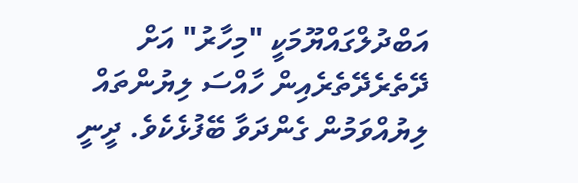އަބްދުލްގައްޔޫމަކީ "މިހާރު" އަށް ދޭތެރެދޭތެރެއިން ހާއްސަ ލިޔުންތައް ލިޔުއްވަމުން ގެންދަވާ ބޭފުޅެކެވެ. ދީނީ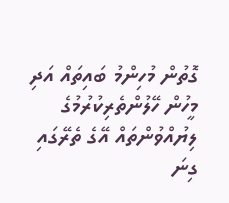ގޮތުން މުހިންމު ބައިތައް އަދި މީހުން ހޭލުންތެރިކުރުމުގެ ލިޔުއްވުންތައް އޭގެ ތެރޭގައި ގިނަ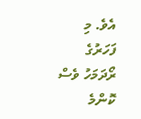އެވެ. މި ފަހަރުގެ ރޯދަމަހު ވެސް ކޮންމެ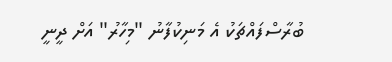ބުރާސްފައްޗަކު އެ މަނިކުފާނު "މިހާރު" އަށް ދީނީ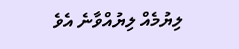ލިޔުމެއް ލިޔުއްވާނެ އެވެ